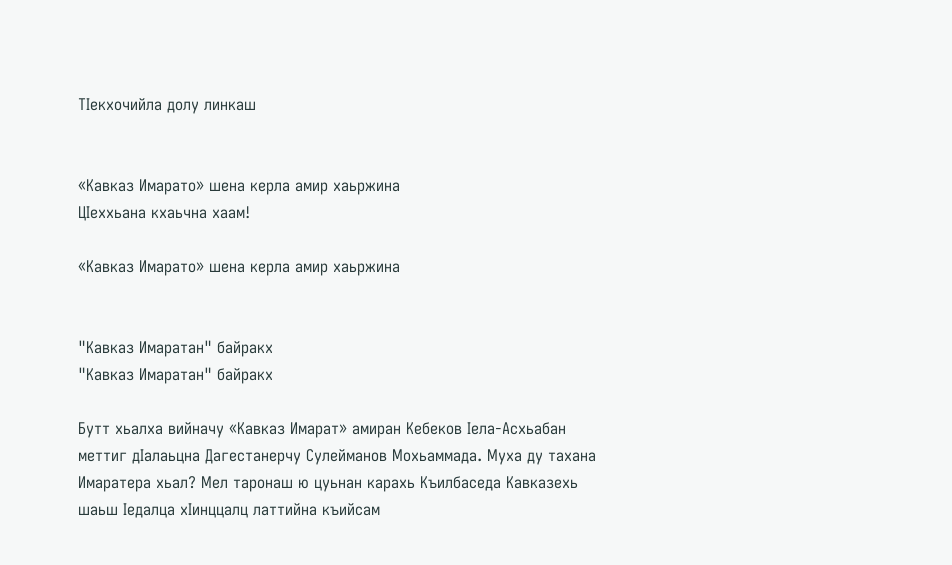ТIекхочийла долу линкаш


«Кавказ Имарато» шена керла амир хаьржина
ЦIеххьана кхаьчна хаам!

«Кавказ Имарато» шена керла амир хаьржина


"Кавказ Имаратан" байракх
"Кавказ Имаратан" байракх

Бутт хьалха вийначу «Кавказ Имарат» амиран Кебеков Iела-Асхьабан меттиг дIалаьцна Дагестанерчу Сулейманов Мохьаммада. Муха ду тахана Имаратера хьал? Мел таронаш ю цуьнан карахь Къилбаседа Кавказехь шаьш Iедалца хIинццалц латтийна къийсам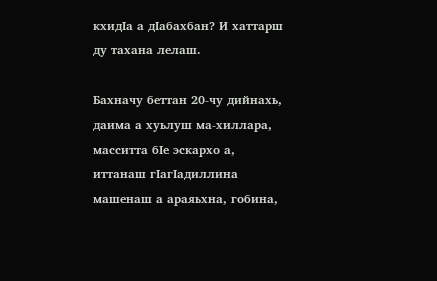кхидIа а дIабахбан? И хаттарш ду тахана лелаш.

Бахначу беттан 20-чу дийнахь, даима а хуьлуш ма-хиллара, масситта бIе эскархо а, иттанаш гIагIадиллина машенаш а араяьхна, гобина,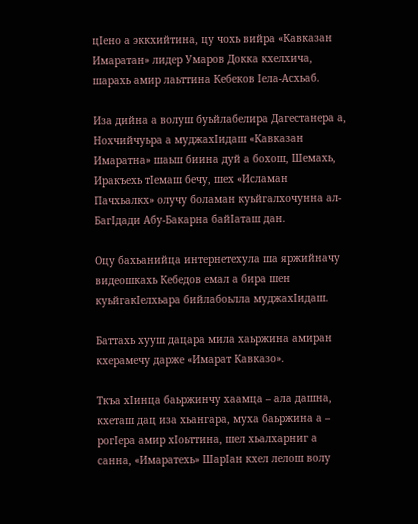цIено а эккхийтина, цу чохь вийра «Кавказан Имаратан» лидер Умаров Докка кхелхича, шарахь амир лаьттина Кебеков Iела-Асхьаб.

Иза дийна а волуш буьйлабелира Дагестанера а, Нохчийчуьра а муджахIидаш «Кавказан Имаратна» шаьш биина дуй а бохош, Шемахь, Иракъехь тIемаш бечу, шех «Исламан Пачхьалкх» олучу боламан куьйгалхочунна ал-БагIдади Абу-Бакарна байIаташ дан.

Оцу бахьанийца интернетехула ша яржийначу видеошкахь Кебедов емал а бира шен куьйгакIелхьара бийлабоьлла муджахIидаш.

Баттахь хууш дацара мила хаьржина амиран кхерамечу дарже «Имарат Кавказо».

Ткъа хIинца баьржинчу хаамца – ала дашна, кхеташ дац иза хьангара, муха баьржина а – рогIера амир хIоьттина, шел хьалхарниг а санна, «Имаратехь» ШарIан кхел лелош волу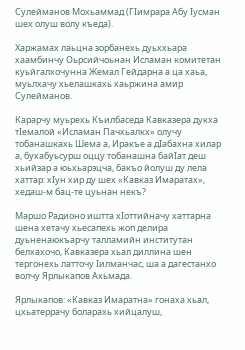Сулейманов Мохьаммад (ГIимрара Абу Iусман шех олуш волу къеда).

Харжамах лаьцна зорбанехь дуьххьара хаамбинчу Оьрсийчоьнан Исламан комитетан куьйгалхочунна Жемал Гейдарна а ца хаьа, муьлхачу хьелашкахь хаьржина амир Сулейманов.

Карарчу муьрехь Къилбаседа Кавказера дукха тIемалой «Исламан Пачхьалкх» олучу тобанашкахь Шема а, Иракъе а дIабахна хилар а, бухабуьсурш оццу тобанашна байIат деш хьийзар а юьхьарэцча, бакъо йолуш ду лела хаттар: хIун хир ду шех «Кавказ Имаратах», хедаш-м бац-те цуьнан некъ?

Маршо Радионо иштта хIоттийначу хаттарна шена хетачу хьесапехь жоп делира дуьненаюкъарчу талламийн институтан белхахочо, Кавказера хьал диллина шен тергонехь латточу Iилманчас, ша а дагестанхо волчу Ярлыкапов Ахьмада.

Ярлыкапов: «Кавказ Имаратна» гонаха хьал, цхьатеррачу боларахь хийцалуш,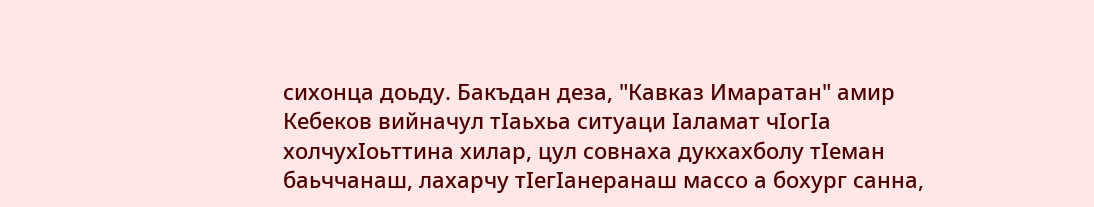сихонца доьду. Бакъдан деза, "Кавказ Имаратан" амир Кебеков вийначул тIаьхьа ситуаци Iаламат чIогIа холчухIоьттина хилар, цул совнаха дукхахболу тIеман баьччанаш, лахарчу тIегIанеранаш массо а бохург санна,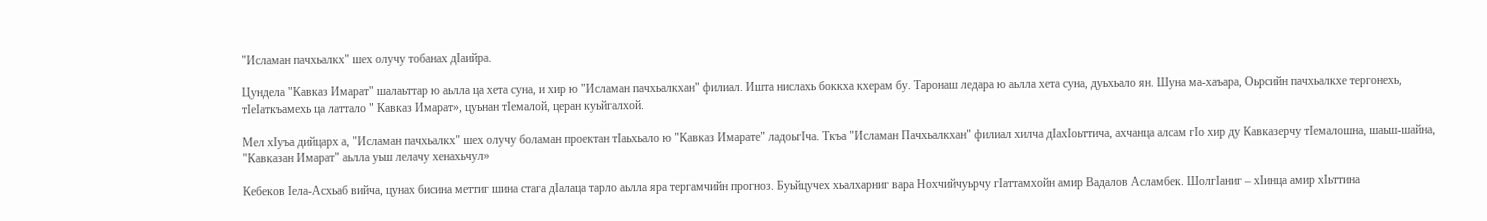"Исламан пачхьалкх" шех олучу тобанах дIаийра.

Цундела "Кавказ Имарат" шалаьттар ю аьлла ца хета суна, и хир ю "Исламан пачхьалкхан" филиал. Ишта нислахь боккха кхерам бу. Таронаш ледара ю аьлла хета суна, дуьхьало ян. Шуна ма-хаъара, Оьрсийн пачхьалкхе тергонехь, тIеIаткъамехь ца латтало " Кавказ Имарат», цуьнан тIемалой, церан куьйгалхой.

Мел хIуъа дийцарх а, "Исламан пачхьалкх" шех олучу боламан проектан тIаьхьало ю "Кавказ Имарате" ладоьгIча. Ткъа "Исламан Пачхьалкхан" филиал хилча дIахIоьттича, ахчанца алсам гIо хир ду Кавказерчу тIемалошна, шаьш-шайна, "Кавказан Имарат" аьлла уьш лелачу хенахьчул»

Кебеков Iела-Асхьаб вийча, цунах бисина меттиг шина стага дIалаца тарло аьлла яра тергамчийн прогноз. Буьйцучех хьалхарниг вара Нохчийчуьрчу гIаттамхойн амир Вадалов Асламбек. ШолгIаниг – хIинца амир хIьттина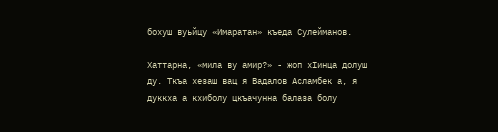бохуш вуьйцу «Имаратан» къеда Сулейманов.

Хаттарна, «мила ву амир?» - жоп хIинца долуш ду. Ткъа хезаш вац я Вадалов Асламбек а, я дуккха а кхиболу цкъачунна балаза болу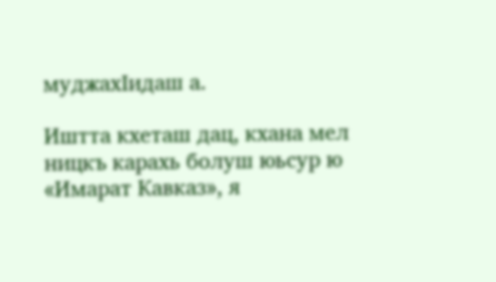муджахIидаш а.

Иштта кхеташ дац, кхана мел ницкъ карахь болуш юьсур ю «Имарат Кавказ», я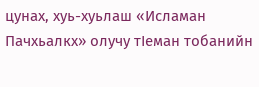цунах, хуь-хуьлаш «Исламан Пачхьалкх» олучу тIеман тобанийн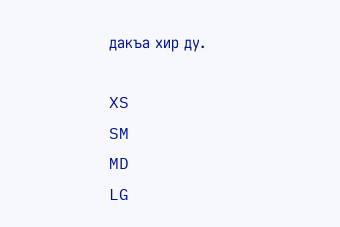дакъа хир ду.

XS
SM
MD
LG